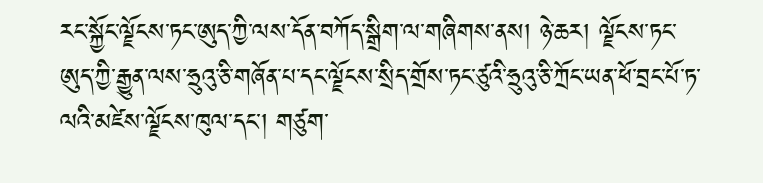རང་སྐྱོང་ལྗོངས་ཏང་ཨུད་ཀྱི་ལས་དོན་བཀོད་སྒྲིག་ལ་གཞིགས་ནས། ཉེ་ཆར། ལྗོངས་ཏང་ཨུད་ཀྱི་རྒྱུན་ལས་ཧྲུའུ་ཅི་གཞོན་པ་དང་ལྗོངས་སྲིད་གྲོས་ཏང་ཙུའི་ཧྲུའུ་ཅི་ཀྲོང་ཡན་ཕོ་བྲང་པོ་ཏ་ལའི་མཛེས་ལྗོངས་ཁུལ་དང་། གཙུག་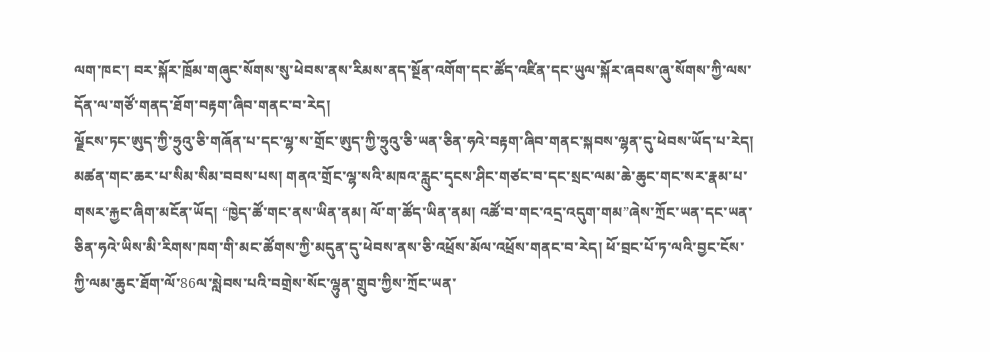ལག་ཁང་། བར་སྐོར་ཁྲོམ་གཞུང་སོགས་སུ་ཕེབས་ནས་རིམས་ནད་སྔོན་འགོག་དང་ཚོད་འཛིན་དང་ཡུལ་སྐོར་ཞབས་ཞུ་སོགས་ཀྱི་ལས་དོན་ལ་གཙོ་གནད་ཐོག་བརྟག་ཞིབ་གནང་བ་རེད།
ལྗོངས་ཏང་ཨུད་ཀྱི་ཧྲུའུ་ཅི་གཞོན་པ་དང་ལྷ་ས་གྲོང་ཨུད་ཀྱི་ཧྲུའུ་ཅི་ཡན་ཅིན་ཧའེ་བརྟག་ཞིབ་གནང་སྐབས་ལྷན་དུ་ཕེབས་ཡོད་པ་རེད།
མཚན་གང་ཆར་པ་སིམ་སིམ་བབས་པས། གནའ་གྲོང་ལྷ་སའི་མཁའ་རླུང་དྭངས་ཤིང་གཙང་བ་དང་སྲང་ལམ་ཆེ་ཆུང་གང་སར་རྣམ་པ་གསར་རྐྱང་ཞིག་མངོན་ཡོད། “ཁྱེད་ཚོ་གང་ནས་ཡིན་ནམ། ལོ་ག་ཚོད་ཡིན་ནམ། འཚོ་བ་གང་འདྲ་འདུག་གམ”ཞེས་ཀྲོང་ཡན་དང་ཡན་ཅིན་ཧའེ་ཡིས་མི་རིགས་ཁག་གི་མང་ཚོགས་ཀྱི་མདུན་དུ་ཕེབས་ནས་ཅི་འཕྲོས་མོལ་འཕྲོས་གནང་བ་རེད། ཕོ་བྲང་པོ་ཏ་ལའི་བྱང་ངོས་ཀྱི་ལམ་ཆུང་ཐོག་ལོ་86ལ་སླེབས་པའི་བགྲེས་སོང་ལྷུན་གྲུབ་ཀྱིས་ཀྲོང་ཡན་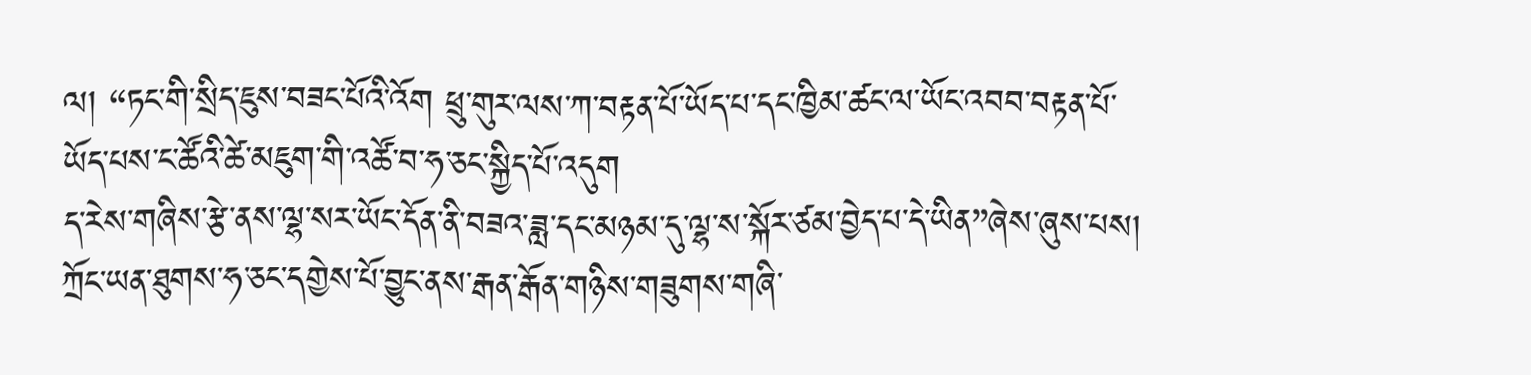ལ། “ཏང་གི་སྲིད་ཇུས་བཟང་པོའི་འོག ཕྲུ་གུར་ལས་ཀ་བརྟན་པོ་ཡོད་པ་དང་ཁྱིམ་ཚང་ལ་ཡོང་འབབ་བརྟན་པོ་ཡོད་པས་ང་ཚོའི་ཚེ་མཇུག་གི་འཚོ་བ་ཧ་ཅང་སྐྱིད་པོ་འདུག
ད་རེས་གཞིས་རྩེ་ནས་ལྷ་སར་ཡོང་དོན་ནི་བཟའ་ཟླ་དང་མཉམ་དུ་ལྷ་ས་སྐོར་ཙམ་བྱེད་པ་དེ་ཡིན”ཞེས་ཞུས་པས། ཀྲོང་ཡན་ཐུགས་ཧ་ཅང་དགྱེས་པོ་བྱུང་ནས་རྒན་རྒོན་གཉིས་གཟུགས་གཞི་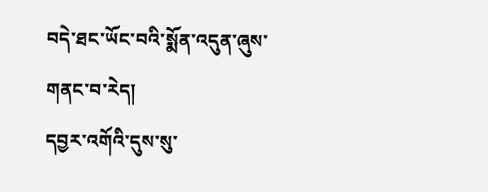བདེ་ཐང་ཡོང་བའི་སྨོན་འདུན་ཞུས་གནང་བ་རེད།
དབྱར་འགོའི་དུས་སུ་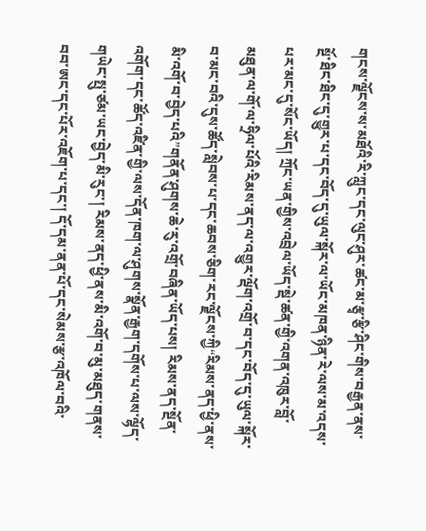གངས་ལྗོངས་ས་མཐོའི་རི་ཀླུང་དང་ལུང་ཤུར་ཚང་མ་རྩྭ་རྩི་ཤིང་གིས་བརྒྱན་ནས་སྔོ་ཐིང་ཐིང་དུ་གྱུར་པ་དང་བོད་དུ་ཡུལ་སྐོར་ལ་ཡོང་མཁན་ཉིན་རེ་ལས་མ་འདས་པར་མང་དུ་སོང་ཡོད། ཀྲོང་ཡན་གྱིས་འབྲེལ་ཡོད་སྡེ་ཚན་གྱི་འགན་འཁུར་བློ་མཐུན་ལ་གོ་ལ་ཧྲིལ་པོའི་རིམས་ནད་ལ་འགྱུར་ལྡོག་འགྲོ་བ་དང་བོད་དུ་ཡུལ་སྐོར་བ་མང་བའི་དུས་ཚོད་སླེབས་པ་དང་ཆབས་ཅིག་རང་ལྗོངས་ཀྱི“རིམས་ནད་ཕྱི་ནས་མི་འགོ་བ་བྱེད་པའི”གནོན་ཤུགས་ཆེ་རུ་འགྲོ་བཞིན་ཡོད་པས། རིམས་ནད་སྔོན་འགོག་དང་ཚོད་འཛིན་གྱི་ལས་དོན་ཁག་ལ་ཤུགས་སྣོན་རྒྱག་དགོས་པ་ལས་ལྷོད་གཡེང་སྤུ་ཙམ་ཡང་བྱེད་མི་རུང་། རིམས་ནད་ཕྱི་ནས་མི་འགོ་བ་མུ་མཐུད་གནས་བབ་ཨང་དང་པོར་འཇོག་པ་དང་། དོ་དམ་ནན་པོ་དང་སེམས་རྩ་འཁོལ་བའི་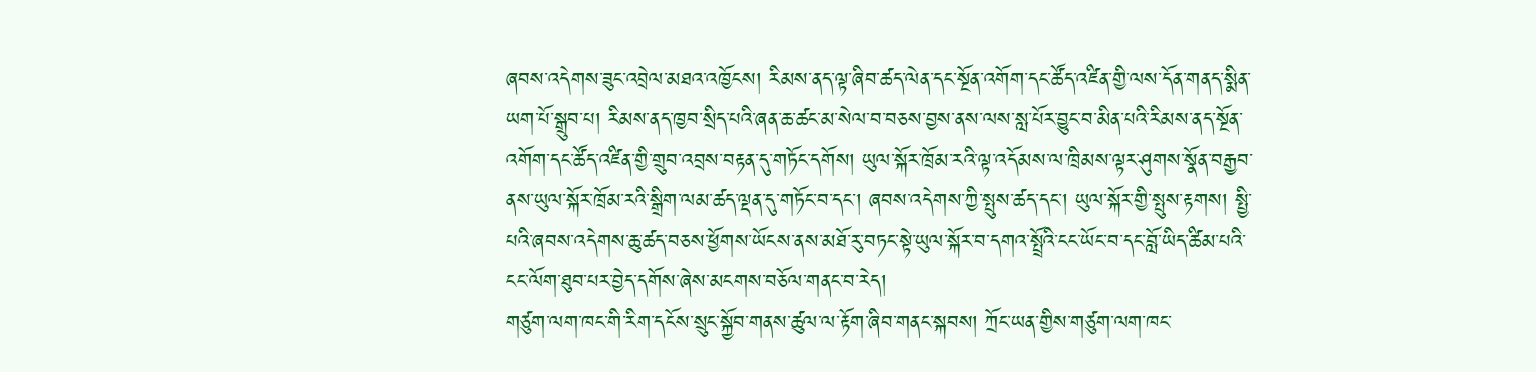ཞབས་འདེགས་ཟུང་འབྲེལ་མཐའ་འཁྱོངས། རིམས་ནད་ལྟ་ཞིབ་ཚད་ལེན་དང་སྔོན་འགོག་དང་ཚོད་འཛིན་གྱི་ལས་དོན་གནད་སྨིན་ཡག་པོ་སྒྲུབ་པ། རིམས་ནད་ཁྱབ་སྲིད་པའི་ཞན་ཆ་ཚང་མ་སེལ་བ་བཅས་བྱས་ནས་ལས་སླ་པོར་བྱུང་བ་མིན་པའི་རིམས་ནད་སྔོན་འགོག་དང་ཚོད་འཛིན་གྱི་གྲུབ་འབྲས་བརྟན་དུ་གཏོང་དགོས། ཡུལ་སྐོར་ཁྲོམ་རའི་ལྟ་འདོམས་ལ་ཁྲིམས་ལྟར་ཤུགས་སྣོན་བརྒྱབ་ནས་ཡུལ་སྐོར་ཁྲོམ་རའི་སྒྲིག་ལམ་ཚད་ལྡན་དུ་གཏོང་བ་དང་། ཞབས་འདེགས་ཀྱི་སྤུས་ཚད་དང་། ཡུལ་སྐོར་གྱི་སྤུས་རྟགས། སྤྱི་པའི་ཞབས་འདེགས་ཆུ་ཚད་བཅས་ཕྱོགས་ཡོངས་ནས་མཐོ་རུ་བཏང་སྟེ་ཡུལ་སྐོར་བ་དགའ་སྤྲོའི་ངང་ཡོང་བ་དང་བློ་ཡིད་ཚིམ་པའི་ངང་ལོག་ཐུབ་པར་བྱེད་དགོས་ཞེས་མངགས་བཅོལ་གནང་བ་རེད།
གཙུག་ལག་ཁང་གི་རིག་དངོས་སྲུང་སྐྱོབ་གནས་ཚུལ་ལ་རྟོག་ཞིབ་གནང་སྐབས། ཀྲོང་ཡན་གྱིས་གཙུག་ལག་ཁང་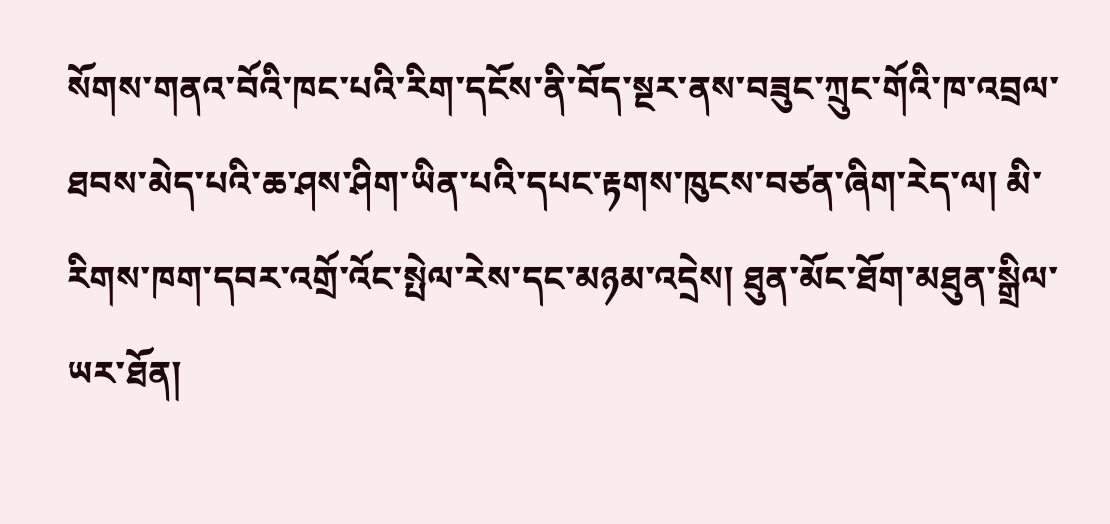སོགས་གནའ་བོའི་ཁང་པའི་རིག་དངོས་ནི་བོད་སྔར་ནས་བཟུང་ཀྲུང་གོའི་ཁ་འབྲལ་ཐབས་མེད་པའི་ཆ་ཤས་ཤིག་ཡིན་པའི་དཔང་རྟགས་ཁུངས་བཙན་ཞིག་རེད་ལ། མི་རིགས་ཁག་དབར་འགྲོ་འོང་སྤེལ་རེས་དང་མཉམ་འདྲེས། ཐུན་མོང་ཐོག་མཐུན་སྒྲིལ་ཡར་ཐོན།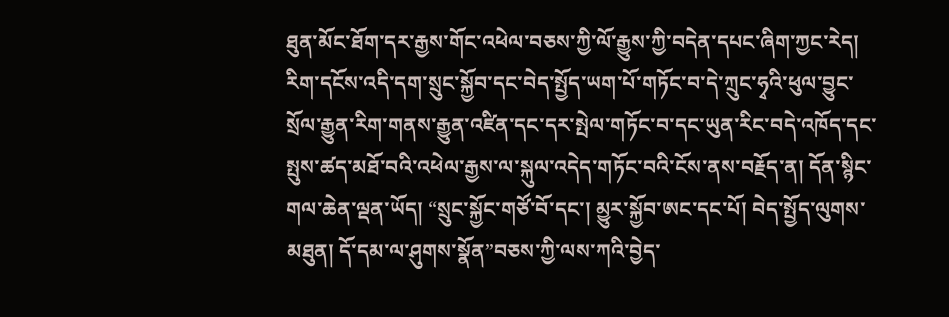ཐུན་མོང་ཐོག་དར་རྒྱས་གོང་འཕེལ་བཅས་ཀྱི་ལོ་རྒྱུས་ཀྱི་བདེན་དཔང་ཞིག་ཀྱང་རེད། རིག་དངོས་འདི་དག་སྲུང་སྐྱོབ་དང་བེད་སྤྱོད་ཡག་པོ་གཏོང་བ་དེ་ཀྲུང་ཧྭའི་ཕུལ་བྱུང་སྲོལ་རྒྱུན་རིག་གནས་རྒྱུན་འཛིན་དང་དར་སྤེལ་གཏོང་བ་དང་ཡུན་རིང་བདེ་འཁོད་དང་སྤུས་ཚད་མཐོ་བའི་འཕེལ་རྒྱས་ལ་སྐུལ་འདེད་གཏོང་བའི་ངོས་ནས་བརྗོད་ན། དོན་སྙིང་གལ་ཆེན་ལྡན་ཡོད། “སྲུང་སྐྱོང་གཙོ་བོ་དང་། མྱུར་སྐྱོབ་ཨང་དང་པོ། བེད་སྤྱོད་ལུགས་མཐུན། དོ་དམ་ལ་ཤུགས་སྣོན”བཅས་ཀྱི་ལས་ཀའི་བྱེད་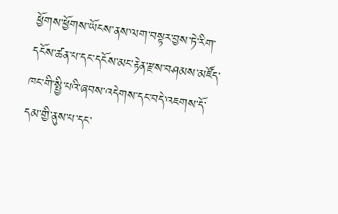ཕྱོགས་ཕྱོགས་ཡོངས་ནས་ལག་བསྟར་བྱས་ཏེ་རིག་དངོས་ཚན་པ་དང་དངོས་མང་རྟེན་རྫས་བཤམས་མཛོད་ཁང་གི་སྤྱི་པའི་ཞབས་འདེགས་དང་བདེ་འཇགས་དོ་དམ་གྱི་ནུས་པ་དང་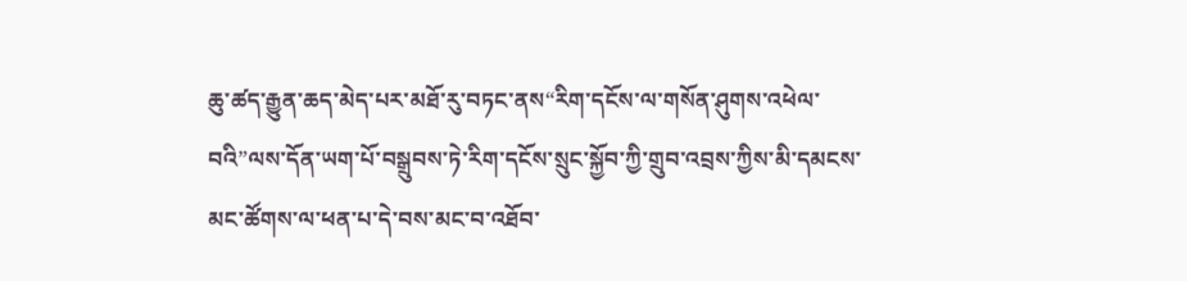ཆུ་ཚད་རྒྱུན་ཆད་མེད་པར་མཐོ་རུ་བཏང་ནས“རིག་དངོས་ལ་གསོན་ཤུགས་འཕེལ་བའི”ལས་དོན་ཡག་པོ་བསྒྲུབས་ཏེ་རིག་དངོས་སྲུང་སྐྱོབ་ཀྱི་གྲུབ་འབྲས་ཀྱིས་མི་དམངས་མང་ཚོགས་ལ་ཕན་པ་དེ་བས་མང་བ་འཐོབ་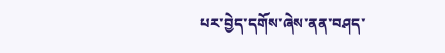པར་བྱེད་དགོས་ཞེས་ནན་བཤད་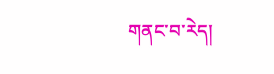གནང་བ་རེད།